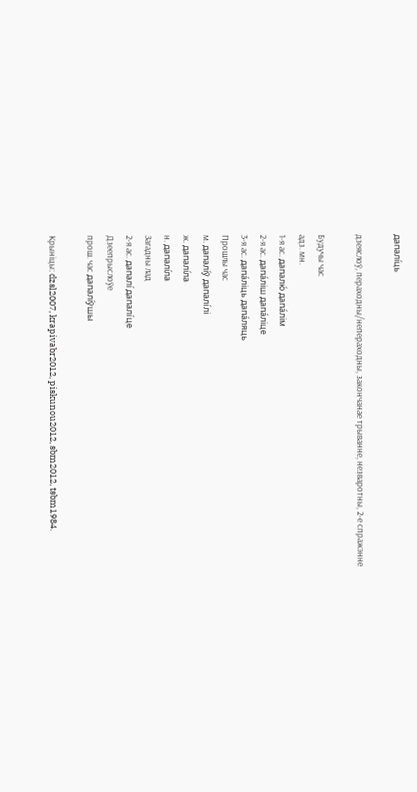дапалі́ць

дзеяслоў, пераходны/непераходны, закончанае трыванне, незваротны, 2-е спражэнне

Будучы час
адз. мн.
1-я ас. дапалю́ дапа́лім
2-я ас. дапа́ліш дапа́ліце
3-я ас. дапа́ліць дапа́ляць
Прошлы час
м. дапалі́ў дапалі́лі
ж. дапалі́ла
н. дапалі́ла
Загадны лад
2-я ас. дапалі́ дапалі́це
Дзеепрыслоўе
прош. час дапалі́ўшы

Крыніцы: dzsl2007, krapivabr2012, piskunou2012, sbm2012, tsbm1984.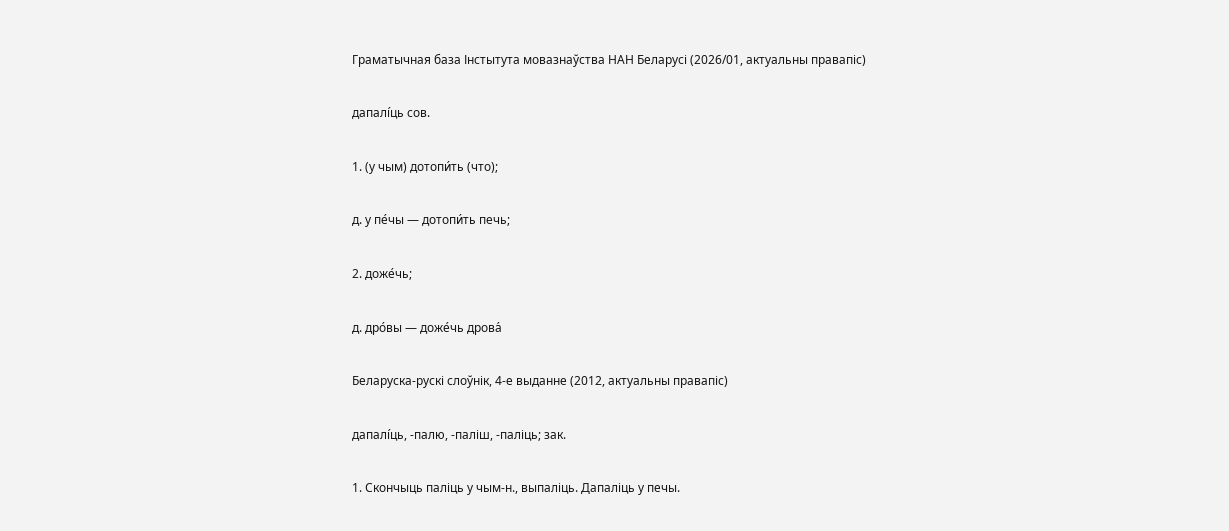Граматычная база Інстытута мовазнаўства НАН Беларусі (2026/01, актуальны правапіс)

дапалі́ць сов.

1. (у чым) дотопи́ть (что);

д. у пе́чы — дотопи́ть печь;

2. доже́чь;

д. дро́вы — доже́чь дрова́

Беларуска-рускі слоўнік, 4-е выданне (2012, актуальны правапіс)

дапалі́ць, ‑палю, ‑паліш, ‑паліць; зак.

1. Скончыць паліць у чым‑н., выпаліць. Дапаліць у печы.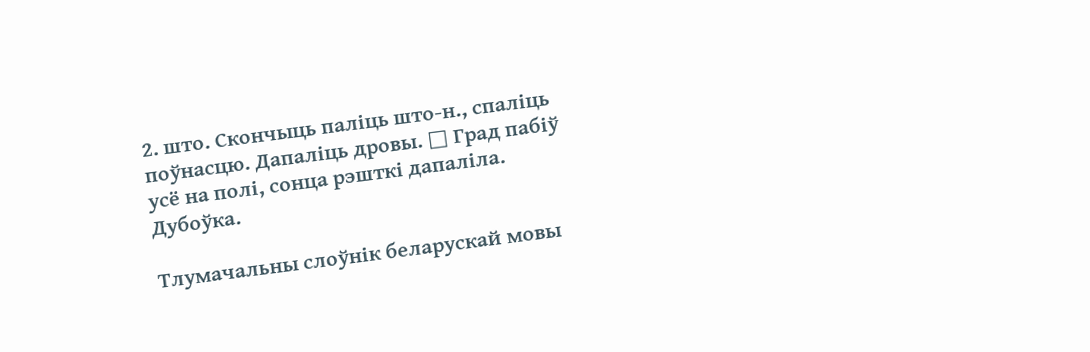2. што. Скончыць паліць што‑н., спаліць поўнасцю. Дапаліць дровы. □ Град пабіў усё на полі, сонца рэшткі дапаліла. Дубоўка.

Тлумачальны слоўнік беларускай мовы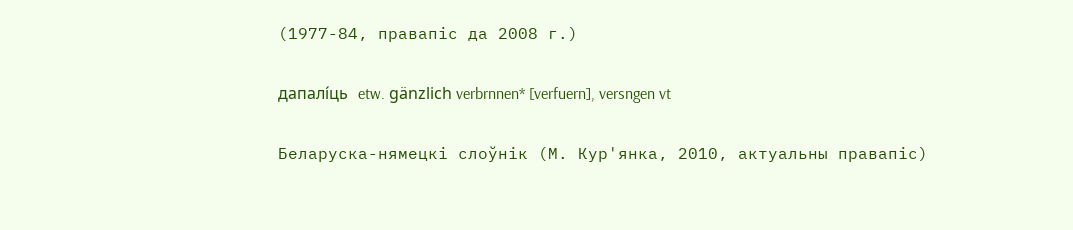(1977-84, правапіс да 2008 г.)

дапалі́ць etw. gänzlich verbrnnen* [verfuern], versngen vt

Беларуска-нямецкі слоўнік (М. Кур'янка, 2010, актуальны правапіс)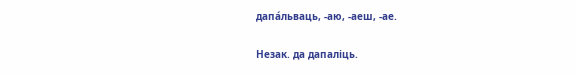дапа́льваць, ‑аю, ‑аеш, ‑ае.

Незак. да дапаліць.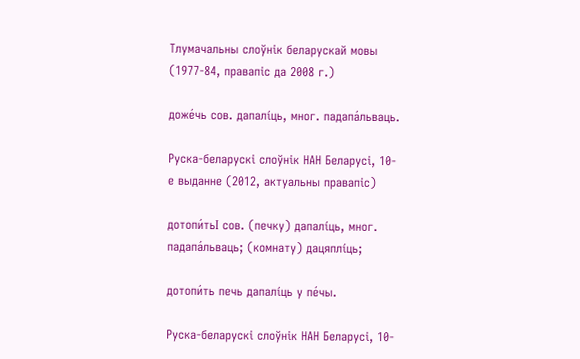Тлумачальны слоўнік беларускай мовы (1977-84, правапіс да 2008 г.)

доже́чь сов. дапалі́ць, мног. падапа́льваць.

Руска-беларускі слоўнік НАН Беларусі, 10-е выданне (2012, актуальны правапіс)

дотопи́тьI сов. (печку) дапалі́ць, мног. падапа́льваць; (комнату) дацяплі́ць;

дотопи́ть печь дапалі́ць у пе́чы.

Руска-беларускі слоўнік НАН Беларусі, 10-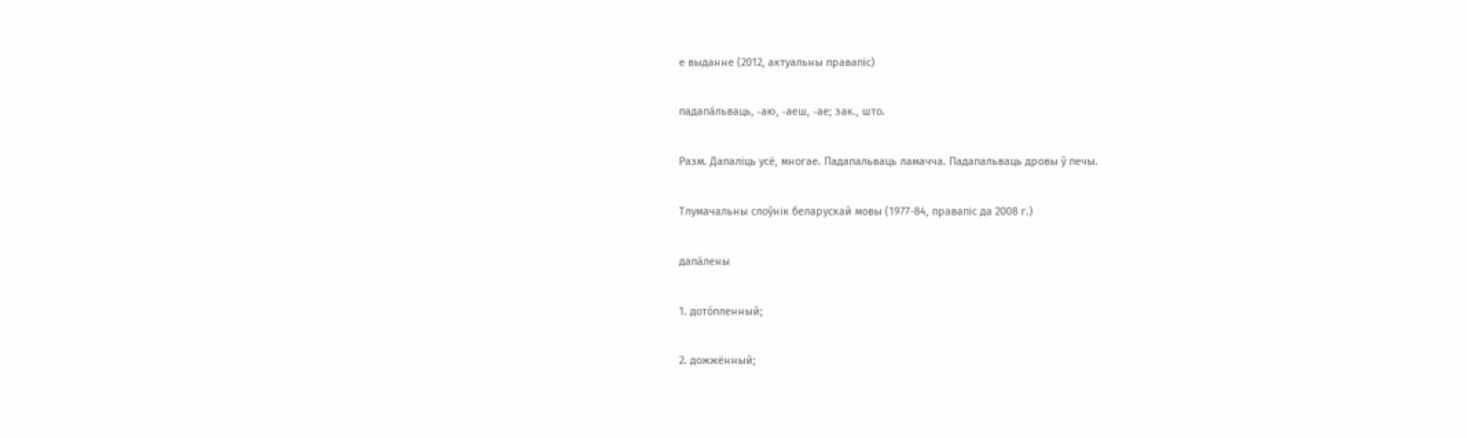е выданне (2012, актуальны правапіс)

падапа́льваць, ‑аю, ‑аеш, ‑ае; зак., што.

Разм. Дапаліць усё, многае. Падапальваць ламачча. Падапальваць дровы ў печы.

Тлумачальны слоўнік беларускай мовы (1977-84, правапіс да 2008 г.)

дапа́лены

1. дото́пленный;

2. дожжённый;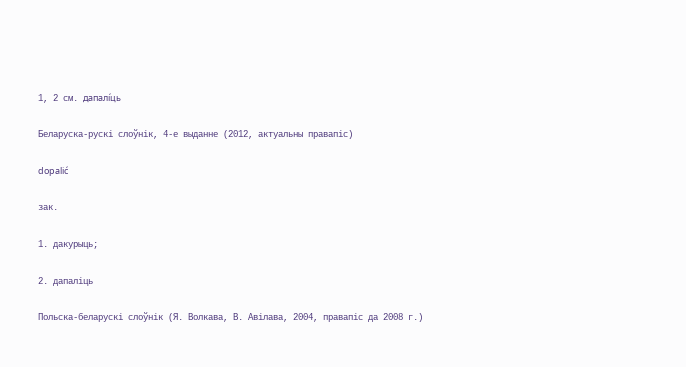1, 2 см. дапалі́ць

Беларуска-рускі слоўнік, 4-е выданне (2012, актуальны правапіс)

dopalić

зак.

1. дакурыць;

2. дапаліць

Польска-беларускі слоўнік (Я. Волкава, В. Авілава, 2004, правапіс да 2008 г.)